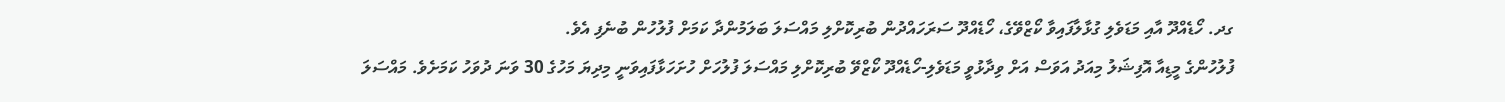ގދ. ހޯޑެއްދޫ އާއި މަޑަވެލި ގުޅާލާފައިވާ ކޯޒްވޭގެ، ހޯޑެއްދޫ ސަރަހައްދުން ބުރިކޮށްލި މައްސަލަ ބަލަމުންދާ ކަމަށް ފުލުހުން ބުނެފި އެވެ.
ފުލުހުންގެ މީޑިއާ އޮފިޝަލު މިއަދު އަވަސް އަށް ވިދާޅުވީ މަޑަވެލި-ހޯޑެއްދޫ ކޯޒްވޭ ބުރިކޮށްލި މައްސަލަ ފުލުހަށް ހުށަހަޅާފައިވަނީ މިދިޔަ މަހުގެ 30 ވަނަ ދުވަހު ކަމަށެވެ. މައްސަލަ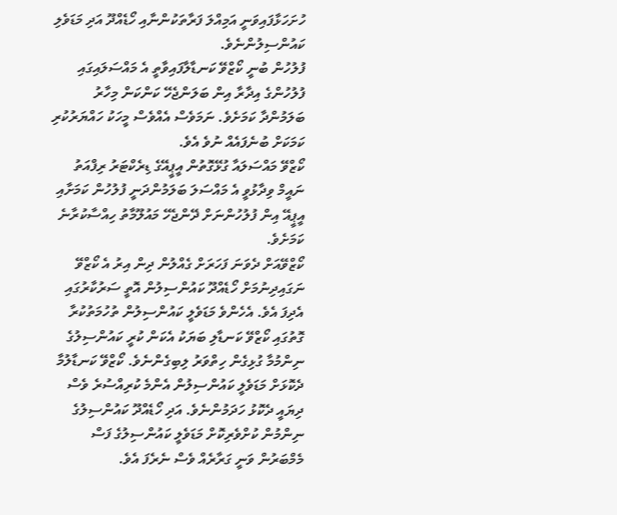ހުށަހަޅާފައިވަނީ އަމިއްލަ ފަރާތަކުންނާއި ހޯޑެއްދޫ އަދި މަޑަވެލި ކައުންސިލުންނެވެ.
ފުލުހުން ބުނީ ކޯޒްވޭ ކަނޑާލާފައިވާތީ އެ މައްސަލައިގައި ފުލުހުންގެ އިދާރާ އިން ބަލަންޖެހޭ ކަންކަން މިހާރު ބަލަމުންދާ ކަމަށެވެ. ނަމަވެސް އެއްވެސް މީހަކު ހައްޔަރުކުރި ކަމަކަށް ބުނެފައެއް ނުވެ އެވެ.
ކޯޒްވޭ މައްސަލައާ ގުޅޭގޮތުން އީޕީއޭގެ ޑިރެކްޓަރު ރިފްއަތު ނައީމް ވިދާޅުވީ އެ މައްސަލަ ބަލަމުންދަނީ ފުލުހުން ކަމަށާއި އީޕީއޭ އިން ފުލުހުންނަށް ދޭންޖެހޭ މައުލޫމާތު ހިއްސާކުރާނެ ކަމަށެވެ.
ކޯޒްވޭއަށް ދެވަނަ ފަހަރަށް ގެއްލުން ދިން އިރު އެ ކޯޒްވޭ ނަގައިދިނުމަށް ހޯޑެއްދޫ ކައުންސިލުން އޮތީ ސަރުކާރުގައި އެދިފަ އެވެ. އެހެންވެ މަޑަވެލީ ކައުންސިލުން ތުހުމަތުކުރާ ގޮތުގައި ކޯޒްވޭ ކަނޑާލި ބަޔަކު އެކަން ކުރީ ކައުންސިލުގެ ނިންމުމާ ގުޅިގެން ހިތްވަރު ލިބިގެންނެވެ. ކޯޒްވޭ ކަނޑާލުމާ ދެކޮޅަށް މަޑަވެލީ ކައުންސިލުން އެންމެ ކުރިއްސުރެ ވެސް ދިޔައީ ދެކޮޅު ހަދަމުންނެވެ. އަދި ހޯޑެއްދޫ ކައުންސިލުގެ ނިންމުން ކުށްވެރިކޮށް މަޑަވެލީ ކައުންސިލުގެ ފަސް މެމްބަރުން ވަނީ ގަރާރެއް ވެސް ނެރެފަ އެވެ.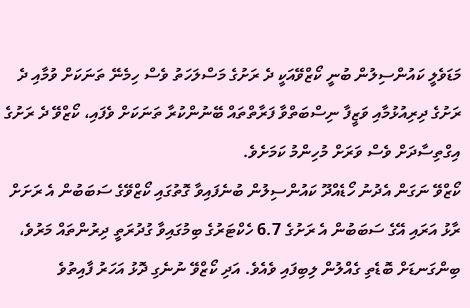މަޑަވެލީ ކައުންސިލުން ބުނީ ކޯޒްވޭއަކީ ދެ ރަށުގެ މަސްލަހަތު ވެސް ހިމެނޭ ތަނަކަށް ވުމާއި ދެ ރަށުގެ ދިރިއުޅުމާއި ވަޒީފާ ނިސްބަތްވާ ފަރާތްތައް ބޭނުންކުރާ ތަނަކަށް ވެފައި، ކޯޒްވޭ ދެ ރަށުގެ އިގްތިސާދަށް ވެސް ވަރަށް މުހިންމު ކަމަށެވެ.
ކޯޒްވޭ ނަގަން އެދުނު ހޯޑެއްދޫ ކައުންސިލުން ބުނެފައިވާ ގޮތުގައި ކޯޒްވޭގެ ސަބަބުން އެ ރަށަށް ރާޅު އަރައި އޭގެ ސަބަބުން އެ ރަށުގެ 6.7 ހެކްޓަރުގެ ބިމުގައިވާ ގުދުރަތީ ދިރުންތައް މަރުވެ، ބިންގަނޑަށް ބޮޑެތި ގެއްލުން ލިބިފައި ވެއެވެ. އަދި ކޯޒްވޭ ނުނެގި ދޮޅު އަހަރު ފާއިތުވެ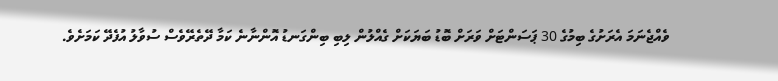ވެއްޖެނަމަ އެރަށުގެ ބިމުގެ 30 ޕަސަންޓަށް ވަރަށް ބޮޑު ބަޔަކަށް ގެއްލުން ލިބި ބިންގަނޑު އޮންނާނެ ކަމާ ދޭތެރޭވެސް ސުވާލު އުފެދޭ ކަމަށެވެ.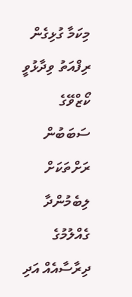މިކަމާ ގުޅިގެން ރިފްއަތު ވިދާޅުވީ ކޯޒްވޭގެ ސަބަބުން ރަށްތަކަށް ލިބެމުންދާ ގެއްލުމުގެ ދިރާސާއެއް އަދި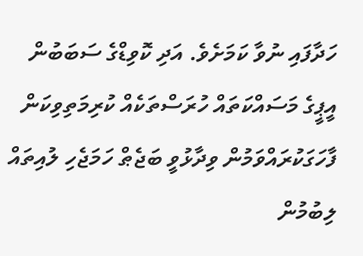ހަދާފައި ނުވާ ކަމަށެވެ. އަދި ކޮވިޑްގެ ސަބަބުން އީޕީގެ މަސައްކަތައް ހުރަސްތަކެއް ކުރިމަތިވިކަން ފާހަގަކުރައްވަމުން ވިދާޅުވީ ބަޖެޠް ހަމަޖެހި ލުއިތައް ލިބުމުން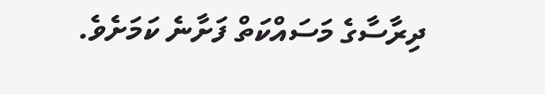ދިރާސާގެ މަސައްކަތް ފަށާނެ ކަމަށެވެ.